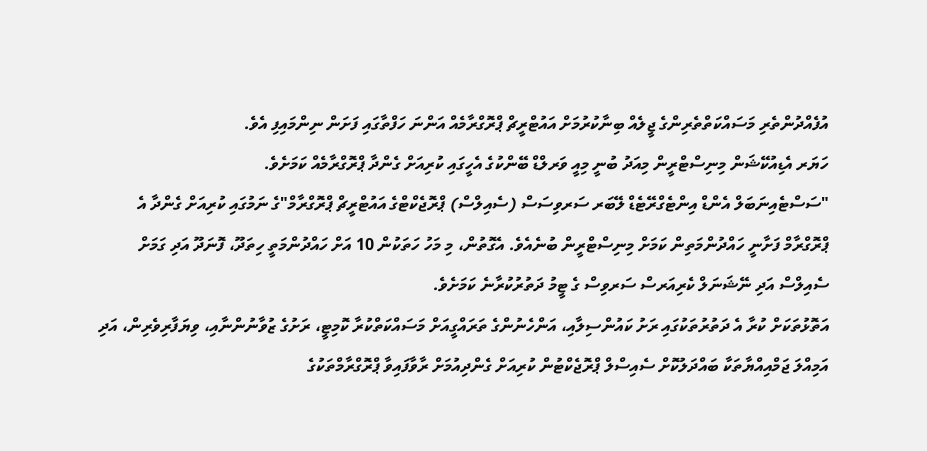އުފެއްދުންތެރި މަސައްކަތްތެރިންގެ ޖީލެއް ބިނާކުރުމަށް އައުޓްރީޗް ޕްރޮގްރާމެއް އަންނަ ހަފްތާގައި ފަށަން ނިންމައިފި އެވެ.
ހަޔަރ އެޑިއުކޭޝަން މިނިސްޓްރީން މިއަދު ބުނީ މިއީ ވަރލްޑް ބޭންކުގެ އެހީގައި ކުރިއަށް ގެންދާ ޕްރޮގްރާމެއް ކަމަށެވެ.
"ސަސްޓެއިނަބަލް އެންޑް އިންޓެގްރޭޓެޑް ލޭބަރ ސަރވިސަސް (ސެއިލްސް) ޕްރޮޖެކްޓްގެ އައުޓްރީޗް ޕްރޮގްރާމް"ގެ ނަމުގައި ކުރިއަށް ގެންދާ އެ ޕްރޮގްރާމް ފަށާނީ ހައްދުންމަތިން ކަމަށް މިނިސްޓްރީން ބުނެއެވެ. އެގޮތުން، މި މަހު ހަތަކުން 10 އަށް ހައްދުންމަތީ ހިތަދޫ، ފޮނަދޫ އަދި ގަމަށް ސެއިލްސް އަދި ނޭޝަނަލް ކެރިއަރސް ސަރވިސް ގެ ޓީމު ދަތުރުކުރާނެ ކަމަށެވެ.
އަތޮޅުތަކަށް ކުރާ އެ ދަތުރުތަކުގައި ރަށު ކައުންސިލާއި، އަންހެނުންގެ ތަރައްގީއަށް މަސައްކަތްކުރާ ކޮމިޓީ، ރަށުގެ ޒުވާނުންނާއި، ވިޔަފާރިވެރިން، އަދި އަމިއްލަ ޖަމްއިއްޔާތަކާ ބައްދަލުކޮށް ސެއިސްލް ޕްރޮޖެކްޓުން ކުރިއަށް ގެންދިއުމަށް ރާވާފައިވާ ޕްރޮގްރާމްތަކުގެ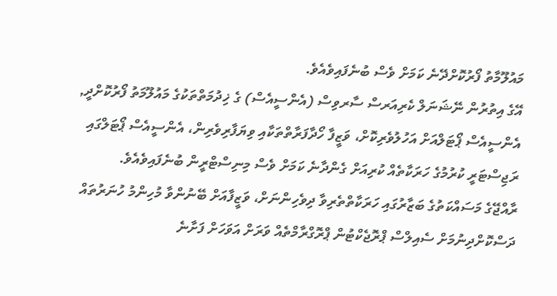މައުލޫމާތު ފޯރުކޮށްދޭނެ ކަމަށް ވެސް ބުނެފައިވެއެވެ.
އޭގެ އިތުރުން ނޭޝަނަލް ކެރިއަރސް ސާރވިސް (އެންސީއެސް) ގެ ޚިދުމަތްތަކުގެ މައުލޫމަތު ފޯރުކޮށްދީ, އެންސީއެސް ޕޯޓަލްއަށް އަހުލުވެރިކޮށް، ވަޒީފާ ހޯދާފަރާތްތަކާއި ވިޔަފާރިވެރިން، އެންސީއެސް ޕޯޓަލްގައި ރަޖިސްޓަރީ ކުރުމުގެ ހަރަކާތެއް ކުރިއަށް ގެންދާނެ ކަމަށް ވެސް މިނިސްޓްރީން ބުނެފައިވެއެވެ.
ރާއްޖޭގެ މަސައްކަތުގެ ބަޒާރުގައި ހަރަކާތްތެރިވާ ދިވެހިންނަށް، ވަޒީފާއަށް ބޭނުންވާ މުހިންމު ހުނަރުތައް ދަސްކޮށްދިނުމަށް ސެއިލްސް ޕްރޮޖެކްޓުން ޕްރޮގްރާމްތެއް ވަރަށް އަވަހަށް ފަށާނެ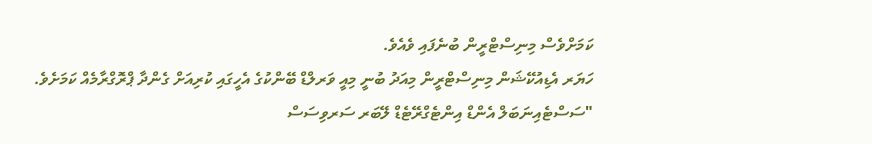ކަމަށްވެސް މިނިސްޓްރީން ބުނެފައި ވެއެވެ.
ހަޔަރ އެޑިއުކޭޝަން މިނިސްޓްރީން މިއަދު ބުނީ މިއީ ވަރލްޑް ބޭންކުގެ އެހީގައި ކުރިއަށް ގެންދާ ޕްރޮގްރާމެއް ކަމަށެވެ.
"ސަސްޓެއިނަބަލް އެންޑް އިންޓެގްރޭޓެޑް ލޭބަރ ސަރވިސަސް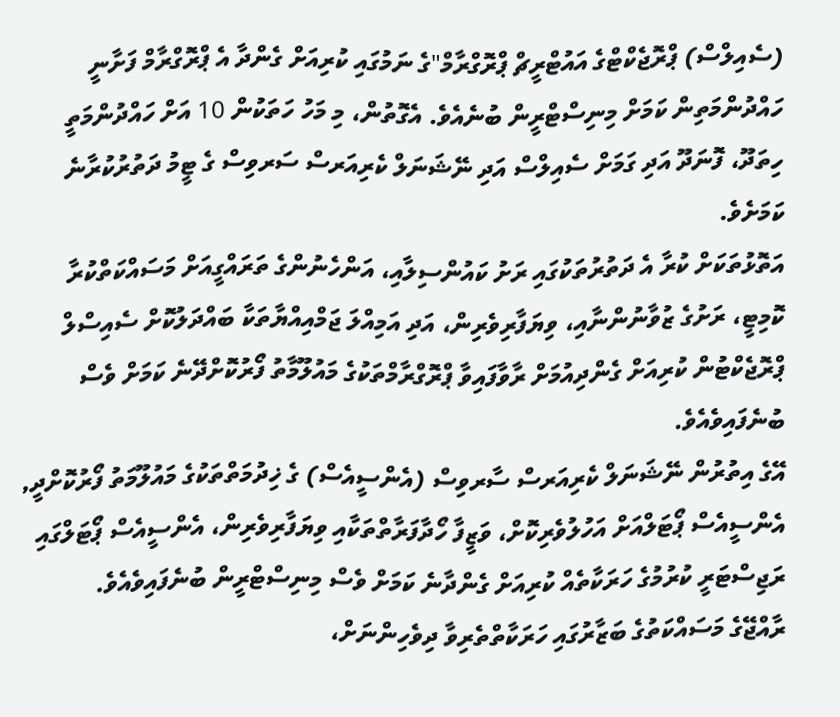(ސެއިލްސް) ޕްރޮޖެކްޓްގެ އައުޓްރީޗް ޕްރޮގްރާމް"ގެ ނަމުގައި ކުރިއަށް ގެންދާ އެ ޕްރޮގްރާމް ފަށާނީ ހައްދުންމަތިން ކަމަށް މިނިސްޓްރީން ބުނެއެވެ. އެގޮތުން، މި މަހު ހަތަކުން 10 އަށް ހައްދުންމަތީ ހިތަދޫ، ފޮނަދޫ އަދި ގަމަށް ސެއިލްސް އަދި ނޭޝަނަލް ކެރިއަރސް ސަރވިސް ގެ ޓީމު ދަތުރުކުރާނެ ކަމަށެވެ.
އަތޮޅުތަކަށް ކުރާ އެ ދަތުރުތަކުގައި ރަށު ކައުންސިލާއި، އަންހެނުންގެ ތަރައްގީއަށް މަސައްކަތްކުރާ ކޮމިޓީ، ރަށުގެ ޒުވާނުންނާއި، ވިޔަފާރިވެރިން، އަދި އަމިއްލަ ޖަމްއިއްޔާތަކާ ބައްދަލުކޮށް ސެއިސްލް ޕްރޮޖެކްޓުން ކުރިއަށް ގެންދިއުމަށް ރާވާފައިވާ ޕްރޮގްރާމްތަކުގެ މައުލޫމާތު ފޯރުކޮށްދޭނެ ކަމަށް ވެސް ބުނެފައިވެއެވެ.
އޭގެ އިތުރުން ނޭޝަނަލް ކެރިއަރސް ސާރވިސް (އެންސީއެސް) ގެ ޚިދުމަތްތަކުގެ މައުލޫމަތު ފޯރުކޮށްދީ, އެންސީއެސް ޕޯޓަލްއަށް އަހުލުވެރިކޮށް، ވަޒީފާ ހޯދާފަރާތްތަކާއި ވިޔަފާރިވެރިން، އެންސީއެސް ޕޯޓަލްގައި ރަޖިސްޓަރީ ކުރުމުގެ ހަރަކާތެއް ކުރިއަށް ގެންދާނެ ކަމަށް ވެސް މިނިސްޓްރީން ބުނެފައިވެއެވެ.
ރާއްޖޭގެ މަސައްކަތުގެ ބަޒާރުގައި ހަރަކާތްތެރިވާ ދިވެހިންނަށް،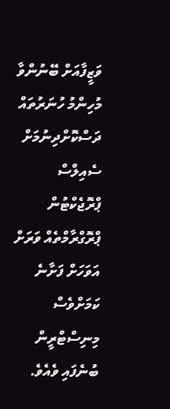ވަޒީފާއަށް ބޭނުންވާ މުހިންމު ހުނަރުތައް ދަސްކޮށްދިނުމަށް ސެއިލްސް ޕްރޮޖެކްޓުން ޕްރޮގްރާމްތެއް ވަރަށް އަވަހަށް ފަށާނެ ކަމަށްވެސް މިނިސްޓްރީން ބުނެފައި ވެއެވެ.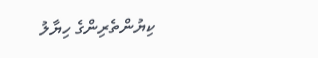ކިޔުންތެރިންގެ ހިޔާލު